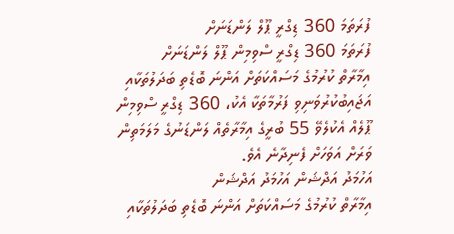ފުރަތަމަ 360 ޑިގްރީ ޕޫލް ލަންޑަނަށް
ފުރަތަމަ 360 ޑިގްރީ ސްވިމިން ޕޫލް ލަންޑަނަށް
އިމާރާތް ކުރުމުގެ މަސައްކަތަށް އަންނަ ބޮޑެތި ބަދަލުތަކާއި އަޖައިބުކުރުވަނިވި ފަރުމާތަކާ އެކު، 360 ޑިގްރީ ސްވިމިން ޕޫލެއް އެކުލެވޭ 55 ބުރީގެ އިމާރާތެއް ލަންޑަނުގެ މަލަމަތިން ވަރަށް އަވަހަށް ފެނިދާނެ އެވެ.
އަހުމަދު އަދްޝަން އަހުމަދު އަދްޝަން
އިމާރާތް ކުރުމުގެ މަސައްކަތަށް އަންނަ ބޮޑެތި ބަދަލުތަކާއި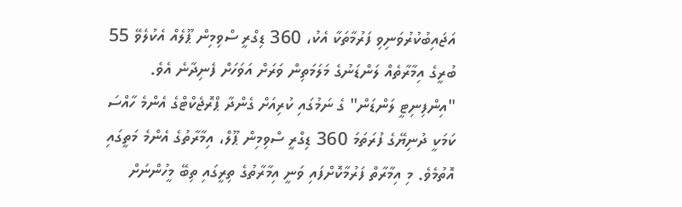އަޖައިބުކުރުވަނިވި ފަރުމާތަކާ އެކު، 360 ޑިގްރީ ސްވިމިން ޕޫލެއް އެކުލެވޭ 55 ބުރީގެ އިމާރާތެއް ލަންޑަނުގެ މަލަމަތިން ވަރަށް އަވަހަށް ފެނިދާނެ އެވެ.
"އިންފިނިޓީ ލަންޑަން" ގެ ނަމުގައި ކުރިއަށް ގެންދާ ޕްރޮޖެކްޓްގެ އެންމެ ހާއްސަ ކަމަކީ ދުނިޔޭގެ ފުރަތަމަ 360 ޑިގްރީ ސްވިމިން ޕޫލް، އިމާރާތުގެ އެންމެ މަތީގައި އޮތުމެވެ. މި އިމާރާތް ފަރުމާކޮށްފައި ވަނީ އިމާރާތުގެ ތިރީގައި ތިބޭ މީހުންނަށް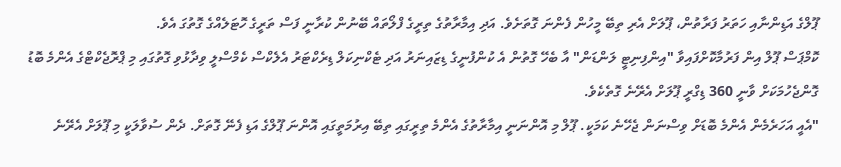ޕޫލްގެ އަޑިންނާއި ހަތަރު ފަރާތުން، ޕޫލަށް އެރި ތިބޭ މީހުން ފެންނަ ގޮތަށެވެ. އަދި އިމާރާތުގެ ތިރީގެ ފްލޯތައް ބޭނުން ކުރާނީ ފަސް ތަރީގެ ހޮޓަލެއްގެ ގޮތުގަ އެވެ.
ކޮމްޕަސް ޕޫލް އިން ފަރުމާކޮށްފައިވާ "އިންފިނިޓީ ލަންޑަން" އާ ބެހޭ ގޮތުން އެ ކުންފުނީގެ ޑިޒައިނަރު އަދި ޓެކްނިކަލް ޑިރެކްޓަރު އެލެކްސް ކެމްސްލީ ވިދާޅުވި ގޮތުގައި މި ޕްރޮޖެކްޓްގެ އެންމެ ބޮޑު ގޮންޖެހުމަކަށް ވާނީ 360 ޑިގްރީ ޕޫލަށް އެރޭނެ ގޮތެކެވެ.
"އެއީ އަހަރެމެން އެންމެ ބޮޑަށް ވިސްނަން ޖެހޭނެ ކަމަކީ. ޕޫލް މި އޮންނަނީ އިމާރާތުގެ އެންމެ ތިރީގައި ތިބޭ އިރުމަތީގައި އޮންނަ ޕޫލްގެ އަޑި ފެނޭ ގޮތަށް. ދެން ސުވާލަކީ މި ޕޫލަށް އެރޭނެ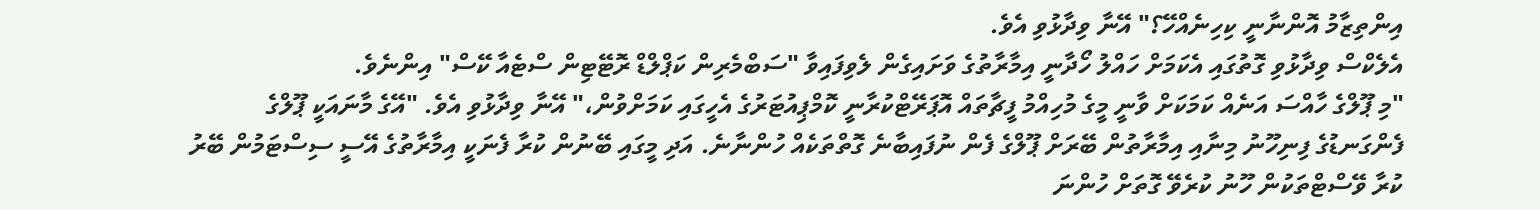އިންތިޒާމު އޮންނާނީ ކިހިނެއްހޭ؟" އޭނާ ވިދާޅުވި އެވެ.
އެލެކްސް ވިދާޅުވި ގޮތުގައި އެކަމަށް ހައްލު ހޯދާނީ އިމާރާތުގެ ވަށައިގެން ލެވިފައިވާ "ސަބްމެރިން ކަޕްލްޑް ރޮޓޭޓިން ސްޓެއާ ކޭސް" އިންނެވެ.
"މި ޕޫލްގެ ހާއްސަ އަނެއް ކަމަކަށް ވާނީ މީގެ މުހިއްމު ފީޗާތައް އޮޕަރޭޓްކުރާނީ ކޮމްޕިއުޓަރުގެ އެހީގައި ކަމަށްވުން،" އޭނާ ވިދާޅުވި އެވެ. "އޭގެ މާނައަކީ ޕޫލްގެ ފެންގަނޑުގެ ފިނިހޫނު މިނާއި އިމާރާތުން ބޭރަށް ޕޫލްގެ ފެން ނުފައިބާނެ ގޮތްތަކެއް ހުންނާނެ. އަދި މީގައި ބޭނުން ކުރާ ފެނަކީ އިމާރާތުގެ އޭސީ ސިސްޓަމުން ބޭރު ކުރާ ވޭސްޓްތަކުން ހޫނު ކުރެވޭ ގޮތަށް ހުންނަ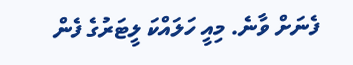ފެނަށް ވާނެ. މިއީ ހަލައްކަ ލީޓަރުގެ ފެން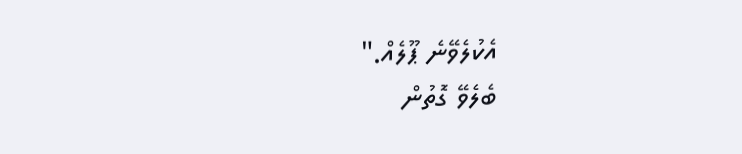އެކުލެވޭނެ ޕޫލެއް."
ބެލެވޭ ގޮތުން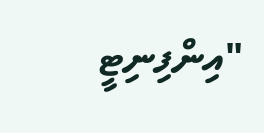"އިންފިނިޓީ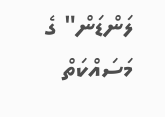ލަންޑަން" ގެ މަސައްކަތް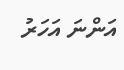އަންނަ އަހަރު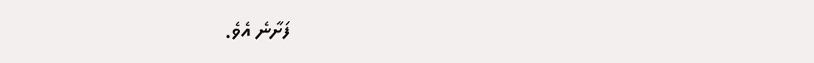ފަށާނެ އެވެ.